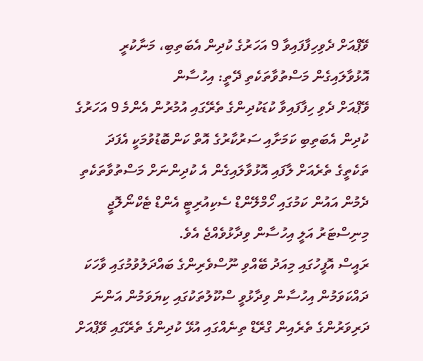ވޭޕްއަށް ދެވިހިފާފައިވާ 9 އަހަރުގެ ކުދިން އެބަތިބި، މަނާކުރީ އޮޅުވާލައިގެން މަސްތުވާތަކެތި ދޭތީ: އިހުސާން
ވޭޕްއަށް ދެވި ހިފާފައިވާ ކުޑަކުދިންގެ ތެރޭގައި އުމުރުން އެންމެ 9 އަހަރުގެ ކުދިން އެބަތިބި ކަމަށާއި ސަރުކާރުގެ އޮތް ކަންބޮޑުވުމަކީ އެފަދަ ތަކެތީގެ ތެރެއަށް ލާފައި އޮޅުވާލައިގެން އެ ކުދިންނަށް މަސްތުވާތަކެތި ދެމުން އައުން ކަމުގައި ހޯމްލޭންޑް ސެކިއުރިޓީ އެންޑް ޓެކްނޯލޮޖީ މިނިސްޓަރު އަލީ އިހުސާން ވިދާޅުވެއްޖެ އެވެ.
ރައީސް އޮފީހުގައި މިއަދު ބޭއްވި ނޫސްވެރިންގެ ބައްދަލުވުމުގައި ވާހަކަ ދައްކަވަމުން އިހުސާން ވިދާޅުވީ ސްކޫލުތަކުގައި ކިޔަވަމުން އަންނަ ދަރިވަރުންގެ ތެރެއިން ގްރޭޑް ތިނެއްގައި އުޅޭ ކުދިންގެ ތެރޭގައި ވޭޕްއަށް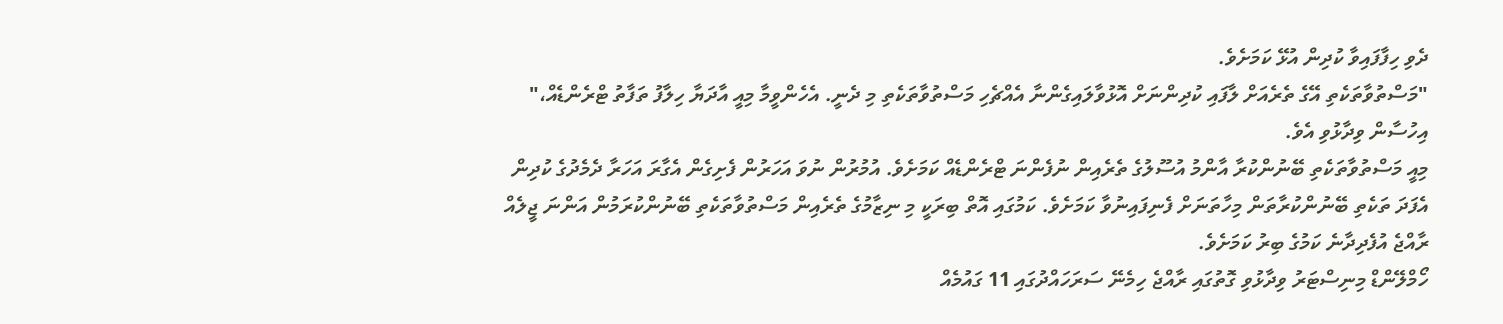ދެވި ހިފާފައިވާ ކުދިން އުޅޭ ކަމަށެވެ.
"މަސްތުވާތަކެތި އޭގެ ތެރެއަށް ލާފައި ކުދިންނަށް އޮޅުވާލައިގެންނާ އެއްޗެހި މަސްތުވާތަކެތި މި ދެނީ. އެހެންވީމާ މިއީ އާދަޔާ ހިލާފު ތަފާތު ޓްރެންޑެއް،" އިހުސާން ވިދާޅުވި އެވެ.
މިއީ މަސްތުވާތަކެތި ބޭނުންކުރާ އާންމު އުސޫލުގެ ތެރެއިން ނުފެންނަ ޓްރެންޑެއް ކަމަށެވެ. އުމުރުން ނުވަ އަހަރުން ފެށިގެން އެގާރަ އަހަރާ ދެމެދުގެ ކުދިން އެފަދަ ތަކެތި ބޭނުންކުރާތަން މިހާތަނަށް ފެނިފައިނުވާ ކަމަށެވެ. ކަމުގައި އޮތް ބިރަކީ މި ނިޒާމުގެ ތެރެއިން މަސްތުވާތަކެތި ބޭނުންކުރަމުން އަންނަ ޖީލެއް ރާއްޖެ އުފެދިދާނެ ކަމުގެ ބިރު ކަމަށެވެ.
ހޯމްލޭންޑް މިނިސްޓަރު ވިދާޅުވި ގޮތުގައި ރާއްޖެ ހިމެނޭ ސަރަހައްދުގައި 11 ގައުމެއް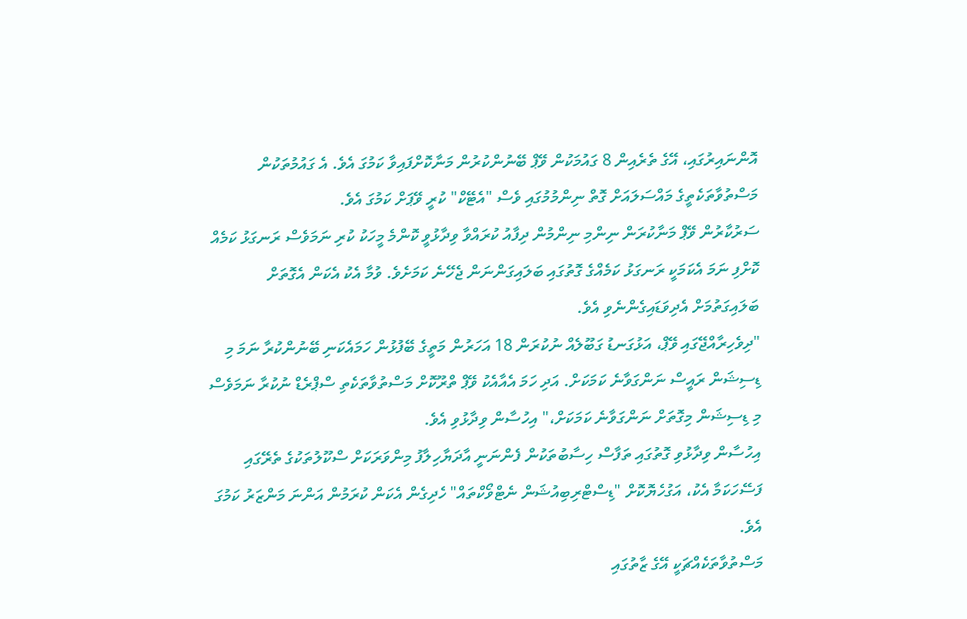އޮންނައިރުގައި، އޭގެ ތެރެއިން 8 ގައުމަކުން ވޭޕް ބޭނުންކުރުން މަނާކޮށްފައިވާ ކަމުގަ އެވެ. އެ ގައުމުތަކުން މަސްތުވާތަކެތީގެ މައްސަލައަށް ގޮތް ނިންމުމުގައި ވެސް "އެޓޭކް" ކުރީ ވޭޕަށް ކަމުގަ އެވެ.
ސަރުކާރުން ވޭޕް މަނާކުރަން ނިންމި ނިންމުން ދިފާއު ކުރައްވާ ވިދާޅުވީ ކޮންމެ މީހަކު ކުރި ނަމަވެސް ރަނގަޅު ކަމެއް ކޮށްފި ނަމަ އެކަމަކީ ރަނގަޅު ކަމެއްގެ ގޮތުގައި ބަލައިގަންނަން ޖެހޭނެ ކަމަށެވެ. ވުމާ އެކު އެކަން އެގޮތަށް ބަލައިގަތުމަށް އެދިވަޑައިގެންނެވި އެވެ.
"ދިވެހިރާއްޖޭގައި ވޭޕް، އަޅުގަނޑު ގަބޫލެއް ނުކުރަން 18 އަހަރުން މަތީގެ ބޭފުޅުން ހަމައެކަނި ބޭނުންކުރާ ނަމަ މި ޑިސިޝަން ރައީސް ނަންގަވާނެ ކަމަކަށް. އަދި ހަމަ އެއާއެކު ވޭޕް ތްރޫކޮށް މަސްތުވާތަކެތި ސްޕްރެޑް ނުކުރާ ނަމަވެސް މި ޑިސިޝަން މިގޮތަށް ނަންގަވާނެ ކަމަކަށް،" އިހުސާން ވިދާޅުވި އެވެ.
އިހުސާން ވިދާޅުވި ގޮތުގައި ތަފާސް ހިސާބުތަކުން ފެންނަނީ އާދަޔާހިލާފު މިންވަރަކަށް ސްކޫލުތަކުގެ ތެރޭގައި ފަސޭހަކަމާ އެކު، އަގުހެޔޮކޮށް "ޑިސްޓްރިބިއުޝަން ނެޓްވޯކްތައް" ހެދިގެން އެކަން ކުރަމުން އަންނަ މަންޒަރު ކަމުގަ އެވެ.
މަސްތުވާތަކެއްޗަކީ އޭގެ ޒާތުގައި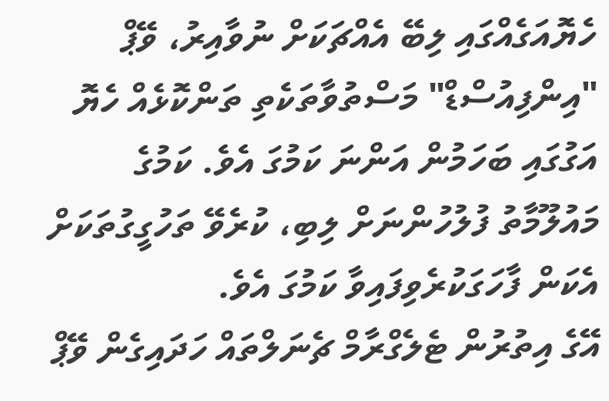ހެޔޮއަގެއްގައި ލިބޭ އެއްޗަކަށް ނުވާއިރު، ވޭޕް "އިންފިއުސްޑް" މަސްތުވާތަކެތި ތަންކޮޅެއް ހެޔޮ އަގުގައި ބަހަމުން އަންނަ ކަމުގަ އެވެ. ކަމުގެ މައުލޫމާތު ފުލުހުންނަށް ލިބި، ކުރެވޭ ތަހުގީގުތަކަށް އެކަން ފާހަގަކުރެވިފައިވާ ކަމުގަ އެވެ.
އޭގެ އިތުރުން ޓެލެގްރާމް ޗެނަލްތައް ހަދައިގެން ވޭޕް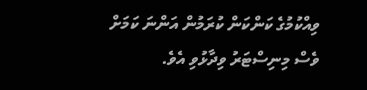ވިއްކުމުގެ ކަންކަން ކުރަމުން އަންނަ ކަމަށް ވެސް މިނިސްޓަރު ވިދާޅުވި އެވެ.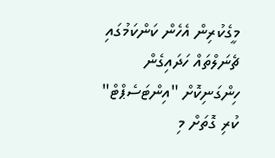މީގެކުރިން އެހެން ކަންކަމުގައި ޗެނަލްތައް ހަދައިގެން ހިންގަނިކޮށް "އިންޓަސެޕްޓް" ކުރި ގޮތަށް މި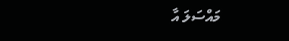މައްސަލަ އާ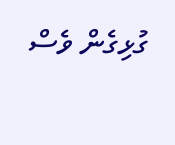ގުޅިގެން ވެސް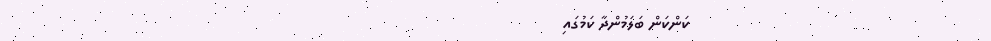ކަންކަން ބަލަމުންދާ ކަމުގައި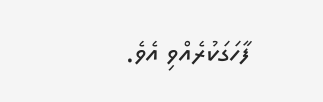ފާހަގަކުރެއްވި އެވެ.